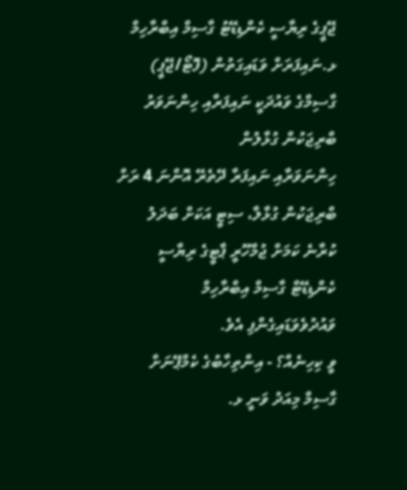ޖޭޕީގެ ރިޔާސީ ކެންޑިޑޭޓު ގާސިމް އިބްރާހިމް ޅ.ނައިފަރަށް ވަޑައިގަތުން (ފޮޓޯ/ޖޭޕީ)
ގާސިމްގެ ވައުދަކީ ނައިފަރާއި ހިންނަވަރު ބްރިޖަކުން ގުޅާލުން
ހިންނަވަރާއި ނައިފަރާ ދޭތެރޭ އޮންނަ 4 ރަށް ބްރިޖަކުން ގުޅާލާ، ސިޓީ އަކަށް ބަދަލު ކުރާނެ ކަމަށް ޖުމްހޫރީ ޕާޓީގެ ރިޔާސީ ކެންޑިޑޭޓް ގާސިމް އިބްރާހިމް ވައުދުވެވަޑައިގެންފި އެވެ.
ވީ ކިހިނެއް؟ - އިންތިހާބުގެ ކެމްޕޭނަށް ގާސިމް މިއަދު ވަނީ ޅ.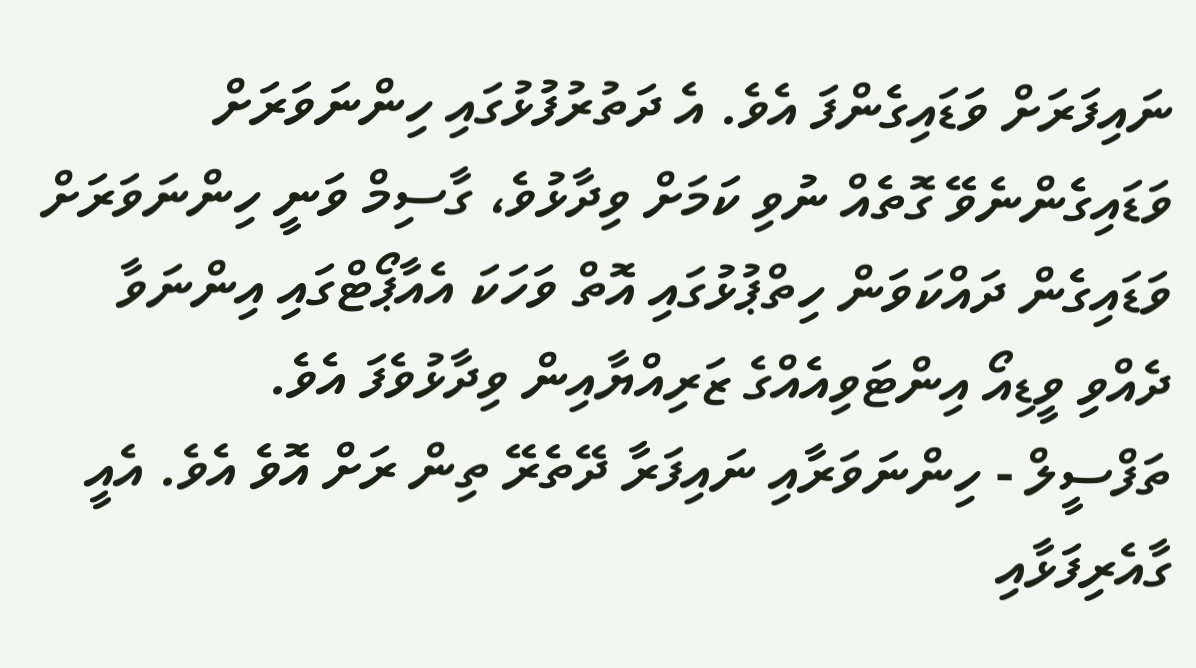ނައިފަރަށް ވަޑައިގެންފަ އެވެ. އެ ދަތުރުފުޅުގައި ހިންނަވަރަށް ވަޑައިގެންނެވޭ ގޮތެއް ނުވި ކަމަށް ވިދާޅުވެ، ގާސިމް ވަނީ ހިންނަވަރަށް ވަޑައިގެން ދައްކަވަން ހިތްޕުޅުގައި އޮތް ވަހަކަ އެއާޕޯޓްގައި އިންނަވާ ދެއްވި ވީޑިއޯ އިންޓަވިއެއްގެ ޒަރިއްޔާއިން ވިދާޅުވެފަ އެވެ.
ތަފްސީލް - ހިންނަވަރާއި ނައިފަރާ ދޭތެރޭ ތިން ރަށް އޮވެ އެވެ. އެއީ ގާއެރިފަޅާއި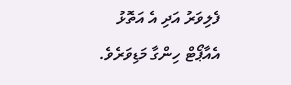ފެލިވަރު އަދި އެ އަތޮޅު އެއާޕޯޓް ހިންގާ މަޑިވަރެވެ.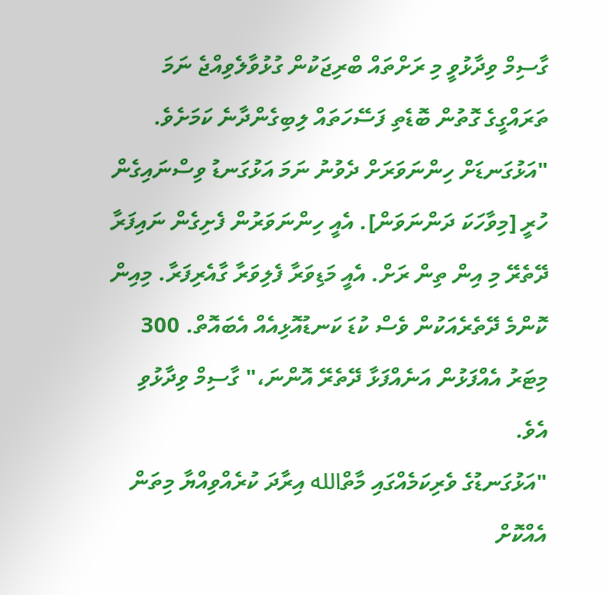ގާސިމް ވިދާޅުވީ މި ރަށްތައް ބްރިޖަކުން ގުޅުވާލެވިއްޖެ ނަމަ ތަރައްގީގެ ގޮތުން ބޮޑެތި ފަސޭހަތައް ލިބިގެންދާނެ ކަމަށެވެ.
"އަޅުގަނޑަށް ހިންނަވަރަށް ދެވުނު ނަމަ އަޅުގަނޑު ވިސްނައިގެން ހުރީ [މިވާހަކަ ދަންނަވަން]. އެއީ ހިންނަވަރުން ފެށިގެން ނައިފަރާ ދޭތެރޭ މި އިން ތިން ރަށް. އެއީ މަޑިވަރާ ފެލިވަރާ ގާއެރިފަރާ. މިއިން ކޮންމެ ދޭތެރެއަކުން ވެސް ކުޑަ ކަނޑުއޮޅިއެއް އެބައޮތް. 300 މިޓަރު އެއްފަޅުން އަނެއްފަޅާ ދޭތެރޭ އޮންނަ،" ގާސިމް ވިދާޅުވި އެވެ.
"އަޅުގަނޑުގެ ވެރިކަމެއްގައި މާތްالله އިރާދަ ކުރެއްވިއްޔާ މިތަން އެއްކޮށް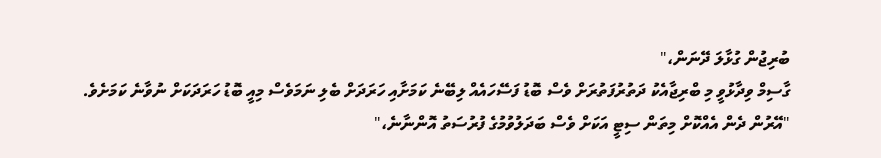ބުރިޖުން ގުޅާލަ ދޭނަން،"
ގާސިމް ވިދާޅުވީ މި ބްރިޖާއެކު ދަތުރުފަތުރަށް ވެސް ބޮޑު ފަސޭހައެއް ލިބޭނެ ކަމަށާއި ހަރަދަށް ބެލި ނަމަވެސް މިއީ ބޮޑު ހަރަދަކަށް ނުވާނެ ކަމަށެވެ.
"އޭރުން ދެން އެއްކޮށް މިތަން ސިޓީ އަކަށް ވެސް ބަދަލުވުމުގެ ފުރުސަތު އޮންނާނެ،"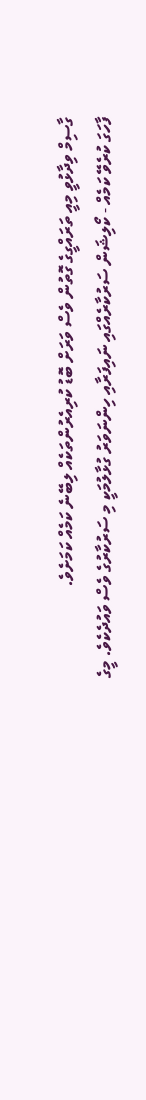ގާސިމް ވިދާޅުވީ މިއީ ތަރައްގީގެ ގޮތުން ވެސް ވަރަށް ބޮޑު ކުރިއެރުންތަކެއް ލިބޭނެ ކަމެއް ކަމަށެވެ.
ފާހަގަ ކުރެވޭ ކަމެއް - ކޯލިޝަން ސަރުކާރެއްގައި ނައިފަރާއި ހިންނަވަރު ގުޅާލުމަކީ މި ސަރުކާރުގެ ވެސް ވައުދެކެވެ. މީގެ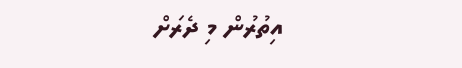އިތުރުން މި ދެރަށް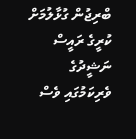ބްރިޖުން ގުޅާލުމަށް ކުރީގެ ރައީސް ނަޝީދުގެ ވެރިކަމުގައި ވެސް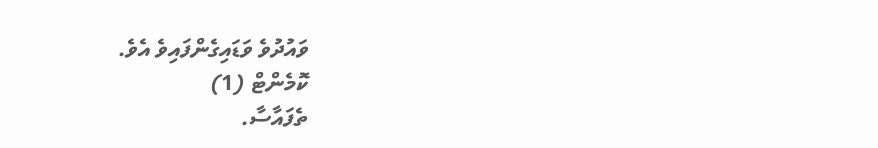ވައުދުވެ ވަޑައިގެންފައިވެ އެވެ.
ކޮމެންޓް (1)
ތެފައާސާ.